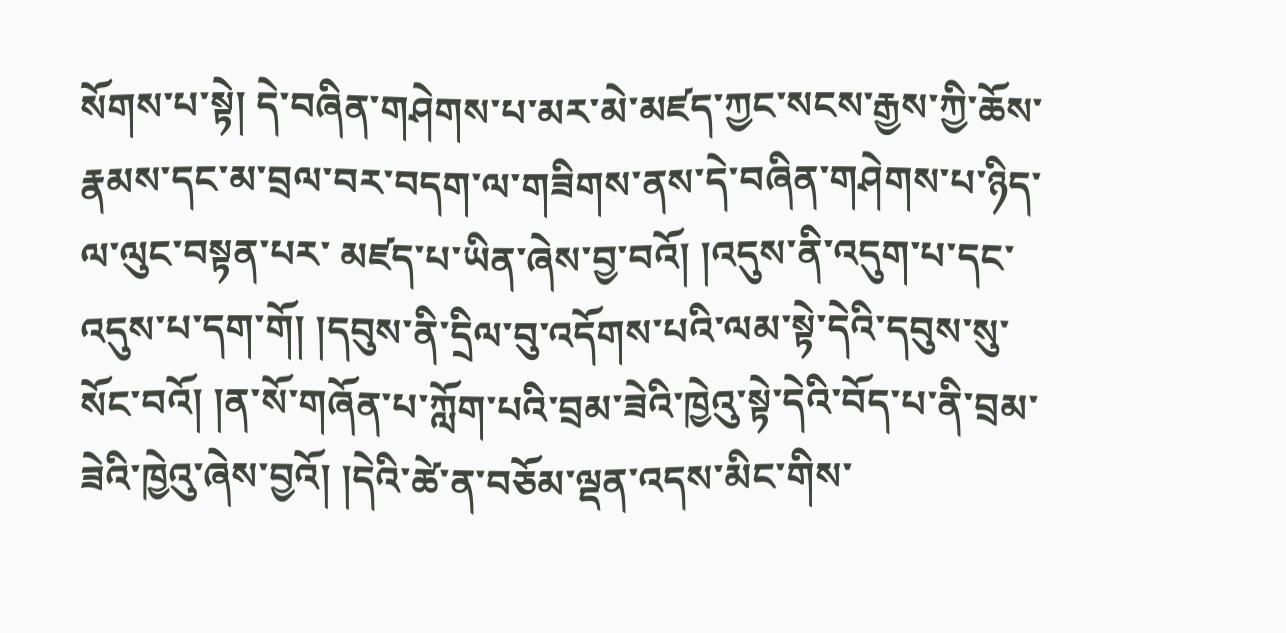སོགས་པ་སྟེ། དེ་བཞིན་གཤེགས་པ་མར་མེ་མཛད་ཀྱང་སངས་རྒྱས་ཀྱི་ཆོས་རྣམས་དང་མ་བྲལ་བར་བདག་ལ་གཟིགས་ནས་དེ་བཞིན་གཤེགས་པ་ཉིད་ལ་ལུང་བསྟན་པར་ མཛད་པ་ཡིན་ཞེས་བྱ་བའོ། །འདུས་ནི་འདུག་པ་དང་འདུས་པ་དག་གོ། །དབུས་ནི་དྲིལ་བུ་འདོགས་པའི་ལམ་སྟེ་དེའི་དབུས་སུ་སོང་བའོ། །ན་སོ་གཞོན་པ་ཀློག་པའི་བྲམ་ཟེའི་ཁྱེའུ་སྟེ་དེའི་བོད་པ་ནི་བྲམ་ཟེའི་ཁྱེའུ་ཞེས་བྱའོ། །དེའི་ཚེ་ན་བཅོམ་ལྡན་འདས་མིང་གིས་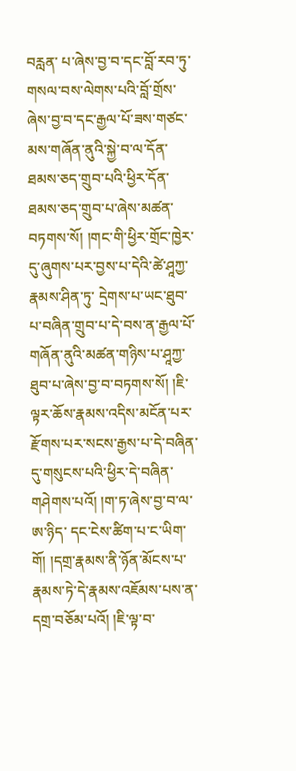བརླན་ པ་ཞེས་བྱ་བ་དང་བློ་རབ་ཏུ་གསལ་བས་ལེགས་པའི་བློ་གྲོས་ཞེས་བྱ་བ་དང་རྒྱལ་པོ་ཟས་གཙང་མས་གཞོན་ནུའི་སྐྱེ་བ་ལ་དོན་ཐམས་ཅད་གྲུབ་པའི་ཕྱིར་དོན་ཐམས་ཅད་གྲུབ་པ་ཞེས་མཚན་བཏགས་སོ། །གང་གི་ཕྱིར་གྲོང་ཁྱེར་དུ་ཞུགས་པར་བྱས་པ་དེའི་ཚེ་ཤཱཀྱ་རྣམས་ཤིན་ཏུ་ དྲེགས་པ་ཡང་ཐུབ་པ་བཞིན་གྲུབ་པ་དེ་བས་ན་རྒྱལ་པོ་གཞོན་ནུའི་མཚན་གཉིས་པ་ཤཱཀྱ་ཐུབ་པ་ཞེས་བྱ་བ་བཏགས་སོ། །ཇི་ལྟར་ཆོས་རྣམས་འདིས་མངོན་པར་རྫོགས་པར་སངས་རྒྱས་པ་དེ་བཞིན་དུ་གསུངས་པའི་ཕྱིར་དེ་བཞིན་གཤེགས་པའོ། །ག་ཏ་ཞེས་བྱ་བ་ལ་ཨ་ཉིད་ དང་ངེས་ཚིག་པ་ང་ཡིག་གོ། །དགྲ་རྣམས་ནི་ཉོན་མོངས་པ་རྣམས་ཏེ་དེ་རྣམས་འཇོམས་པས་ན་དགྲ་བཅོམ་པའོ། །ཇི་ལྟ་བ་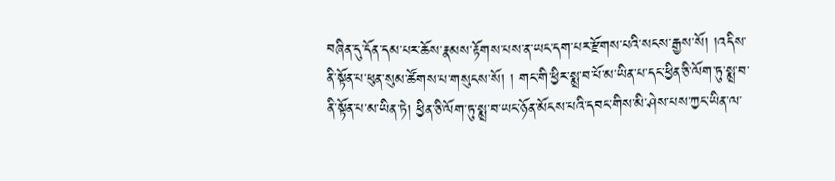བཞིན་དུ་དོན་དམ་པར་ཆོས་རྣམས་རྟོགས་པས་ན་ཡང་དག་པར་རྫོགས་པའི་སངས་རྒྱས་སོ། །འདིས་ནི་སྟོན་པ་ཕུན་སུམ་ཚོགས་པ་གསུངས་སོ། ། གང་གི་ཕྱིར་སྨྲ་བ་པོ་མ་ཡིན་པ་དང་ཕྱིན་ཅི་ལོག་ཏུ་སྨྲ་བ་ནི་སྟོན་པ་མ་ཡིན་ཏེ། ཕྱིན་ཅི་ལོག་ཏུ་སྨྲ་བ་ཡང་ཉོན་མོངས་པའི་དབང་གིས་མི་ཤེས་པས་ཀྱང་ཡིན་ལ་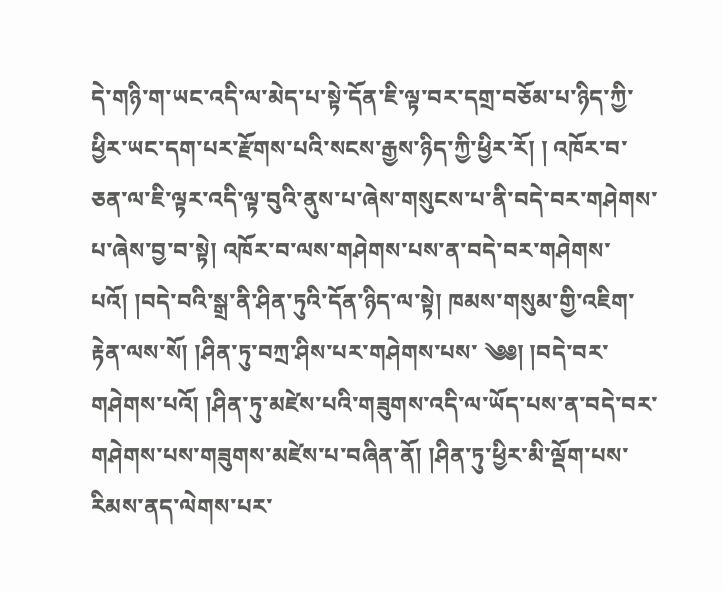དེ་གཉི་ག་ཡང་འདི་ལ་མེད་པ་སྟེ་དོན་ཇི་ལྟ་བར་དགྲ་བཅོམ་པ་ཉིད་ཀྱི་ཕྱིར་ཡང་དག་པར་རྫོགས་པའི་སངས་རྒྱས་ཉིད་ཀྱི་ཕྱིར་རོ། ། འཁོར་བ་ཅན་ལ་ཇི་ལྟར་འདི་ལྟ་བུའི་ནུས་པ་ཞེས་གསུངས་པ་ནི་བདེ་བར་གཤེགས་པ་ཞེས་བྱ་བ་སྟེ། འཁོར་བ་ལས་གཤེགས་པས་ན་བདེ་བར་གཤེགས་པའོ། །བདེ་བའི་སྒྲ་ནི་ཤིན་ཏུའི་དོན་ཉིད་ལ་སྟེ། ཁམས་གསུམ་གྱི་འཇིག་རྟེན་ལས་སོ། །ཤིན་ཏུ་བཀྲ་ཤིས་པར་གཤེགས་པས་ ༄༅། །བདེ་བར་གཤེགས་པའོ། །ཤིན་ཏུ་མཛེས་པའི་གཟུགས་འདི་ལ་ཡོད་པས་ན་བདེ་བར་གཤེགས་པས་གཟུགས་མཛེས་པ་བཞིན་ནོ། །ཤིན་ཏུ་ཕྱིར་མི་ལྡོག་པས་རིམས་ནད་ལེགས་པར་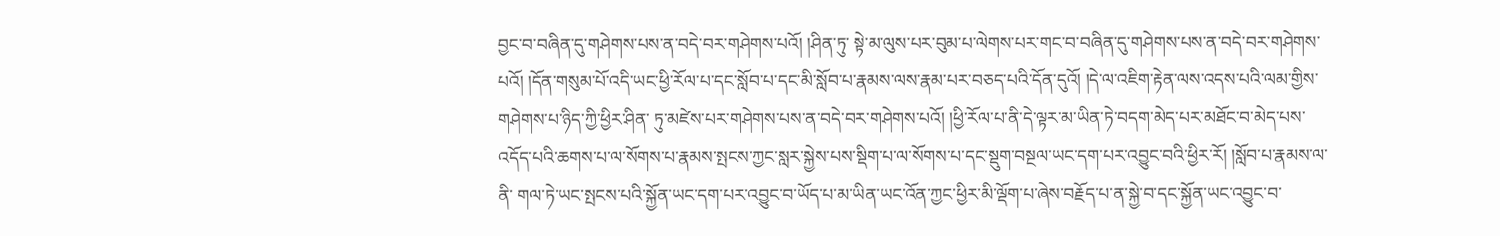བྱང་བ་བཞིན་དུ་གཤེགས་པས་ན་བདེ་བར་གཤེགས་པའོ། །ཤིན་ཏུ་ སྟེ་མ་ལུས་པར་བུམ་པ་ལེགས་པར་གང་བ་བཞིན་དུ་གཤེགས་པས་ན་བདེ་བར་གཤེགས་པའོ། །དོན་གསུམ་པོ་འདི་ཡང་ཕྱི་རོལ་པ་དང་སློབ་པ་དང་མི་སློབ་པ་རྣམས་ལས་རྣམ་པར་བཅད་པའི་དོན་དུའོ། །དེ་ལ་འཇིག་རྟེན་ལས་འདས་པའི་ལམ་གྱིས་གཤེགས་པ་ཉིད་ཀྱི་ཕྱིར་ཤིན་ ཏུ་མཛེས་པར་གཤེགས་པས་ན་བདེ་བར་གཤེགས་པའོ། །ཕྱི་རོལ་པ་ནི་དེ་ལྟར་མ་ཡིན་ཏེ་བདག་མེད་པར་མཐོང་བ་མེད་པས་འདོད་པའི་ཆགས་པ་ལ་སོགས་པ་རྣམས་སྤངས་ཀྱང་སླར་སྐྱེས་པས་སྡིག་པ་ལ་སོགས་པ་དང་སྡུག་བསྔལ་ཡང་དག་པར་འབྱུང་བའི་ཕྱིར་རོ། །སློབ་པ་རྣམས་ལ་ནི་ གལ་ཏེ་ཡང་སྤངས་པའི་སྐྱོན་ཡང་དག་པར་འབྱུང་བ་ཡོད་པ་མ་ཡིན་ཡང་འོན་ཀྱང་ཕྱིར་མི་ལྡོག་པ་ཞེས་བརྗོད་པ་ན་སྐྱེ་བ་དང་སྐྱོན་ཡང་འབྱུང་བ་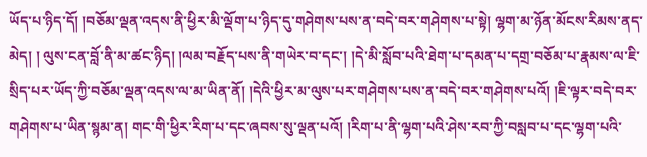ཡོད་པ་ཉིད་དོ། །བཅོམ་ལྡན་འདས་ནི་ཕྱིར་མི་ལྡོག་པ་ཉིད་དུ་གཤེགས་པས་ན་བདེ་བར་གཤེགས་པ་སྟེ། ལྷག་མ་ཉོན་མོངས་རིམས་ནད་མེད། ། ལུས་ངན་བློ་ནི་མ་ཚང་ཉིད། །ལམ་བརྗོད་པས་ནི་གཡེར་བ་དང་། །དེ་མི་སློབ་པའི་ཐེག་པ་དམན་པ་དགྲ་བཅོམ་པ་རྣམས་ལ་ཇི་སྲིད་པར་ཡོད་ཀྱི་བཅོམ་ལྡན་འདས་ལ་མ་ཡིན་ནོ། །དེའི་ཕྱིར་མ་ལུས་པར་གཤེགས་པས་ན་བདེ་བར་གཤེགས་པའོ། །ཇི་ལྟར་བདེ་བར་གཤེགས་པ་ཡིན་སྙམ་ན། གང་གི་ཕྱིར་རིག་པ་དང་ཞབས་སུ་ལྡན་པའོ། །རིག་པ་ནི་ལྷག་པའི་ཤེས་རབ་ཀྱི་བསླབ་པ་དང་ལྷག་པའི་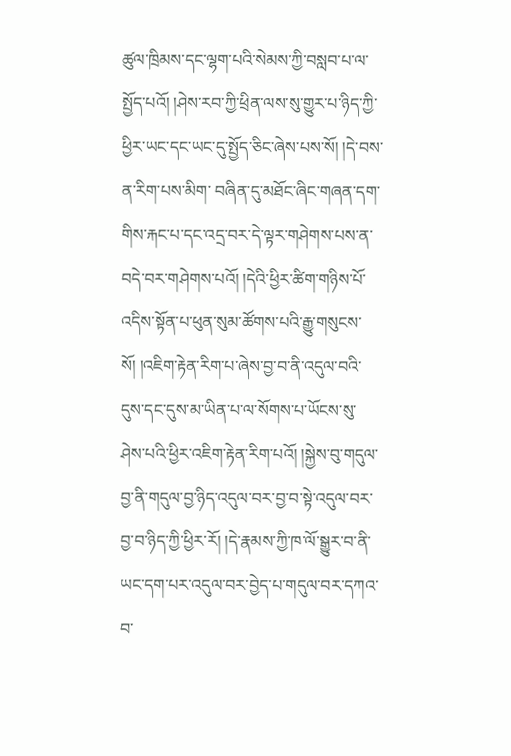ཚུལ་ཁྲིམས་དང་ལྷག་པའི་སེམས་ཀྱི་བསླབ་པ་ལ་སྤྱོད་པའོ། །ཤེས་རབ་ཀྱི་ཕྲིན་ལས་སུ་གྱུར་པ་ཉིད་ཀྱི་ཕྱིར་ཡང་དང་ཡང་དུ་སྤྱོད་ཅིང་ཞེས་པས་སོ། །དེ་བས་ན་རིག་པས་མིག་ བཞིན་དུ་མཐོང་ཞིང་གཞན་དག་གིས་རྐང་པ་དང་འདྲ་བར་དེ་ལྟར་གཤེགས་པས་ན་བདེ་བར་གཤེགས་པའོ། །དེའི་ཕྱིར་ཚིག་གཉིས་པོ་འདིས་སྟོན་པ་ཕུན་སུམ་ཚོགས་པའི་རྒྱུ་གསུངས་སོ། །འཇིག་རྟེན་རིག་པ་ཞེས་བྱ་བ་ནི་འདུལ་བའི་དུས་དང་དུས་མ་ཡིན་པ་ལ་སོགས་པ་ཡོངས་སུ་ ཤེས་པའི་ཕྱིར་འཇིག་རྟེན་རིག་པའོ། །སྐྱེས་བུ་གདུལ་བྱ་ནི་གདུལ་བྱ་ཉིད་འདུལ་བར་བྱ་བ་སྟེ་འདུལ་བར་བྱ་བ་ཉིད་ཀྱི་ཕྱིར་རོ། །དེ་རྣམས་ཀྱི་ཁ་ལོ་སྒྱུར་བ་ནི་ཡང་དག་པར་འདུལ་བར་བྱེད་པ་གདུལ་བར་དཀའ་བ་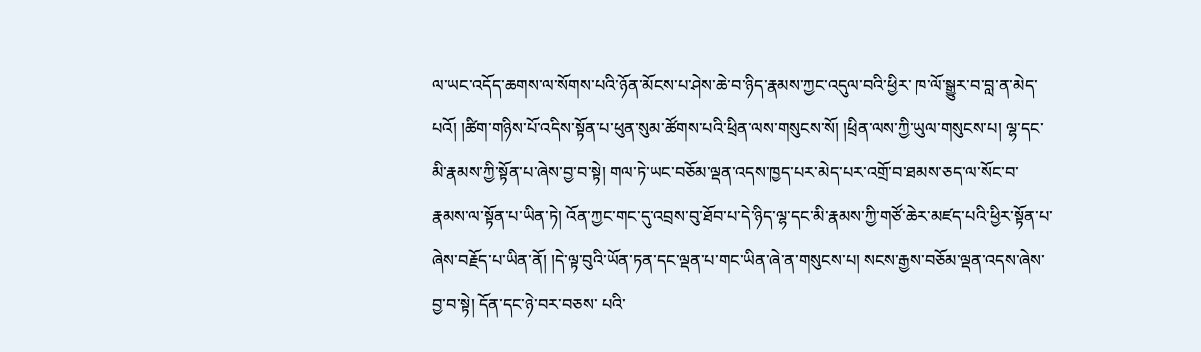ལ་ཡང་འདོད་ཆགས་ལ་སོགས་པའི་ཉོན་མོངས་པ་ཤེས་ཆེ་བ་ཉིད་རྣམས་ཀྱང་འདུལ་བའི་ཕྱིར་ ཁ་ལོ་སྒྱུར་བ་བླ་ན་མེད་པའོ། །ཚིག་གཉིས་པོ་འདིས་སྟོན་པ་ཕུན་སུམ་ཚོགས་པའི་ཕྲིན་ལས་གསུངས་སོ། །ཕྲིན་ལས་ཀྱི་ཡུལ་གསུངས་པ། ལྷ་དང་མི་རྣམས་ཀྱི་སྟོན་པ་ཞེས་བྱ་བ་སྟེ། གལ་ཏེ་ཡང་བཅོམ་ལྡན་འདས་ཁྱད་པར་མེད་པར་འགྲོ་བ་ཐམས་ཅད་ལ་སོང་བ་ རྣམས་ལ་སྟོན་པ་ཡིན་ཏེ། འོན་ཀྱང་གང་དུ་འབྲས་བུ་ཐོབ་པ་དེ་ཉིད་ལྷ་དང་མི་རྣམས་ཀྱི་གཙོ་ཆེར་མཛད་པའི་ཕྱིར་སྟོན་པ་ཞེས་བརྗོད་པ་ཡིན་ནོ། །དེ་ལྟ་བུའི་ཡོན་ཏན་དང་ལྡན་པ་གང་ཡིན་ཞེ་ན་གསུངས་པ། སངས་རྒྱས་བཅོམ་ལྡན་འདས་ཞེས་བྱ་བ་སྟེ། དོན་དང་ཉེ་བར་བཅས་ པའི་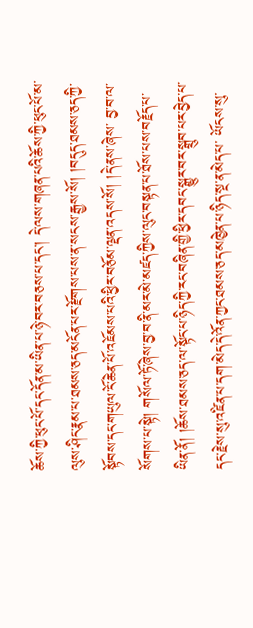ཆོས་ཀྱི་ཕུང་པོ་དང་དོན་མ་ཡིན་པ་ཉེ་བར་བཅས་པ་དང་། དེ་ལས་གཞན་པའི་ཆོས་ཀྱི་ཕུང་པོ་མ་ལུས་ཤིང་རྣམ་པ་ཐམས་ཅད་མངོན་པར་རྫོགས་པས་ན་སངས་རྒྱས་སོ། །བདུད་ཐམས་ཅད་ཀྱི་སྟོབས་དང་གཡུལ་ངོ་ཆེན་པོ་འཇོམས་པའི་ཕྱིར་བཅོམ་ལྡན་འདས་སོ། །དེ་ནས་ཞེས་ བྱ་བ་ལ་སོགས་པ་སྟེ། གསོལ་ཏོ་ཞེས་བྱ་བ་ནི་མར་མེ་མཛད་ཀྱིས་ལུང་བསྟན་པ་ཐོས་པས་བརྗོད་པ་ཡིན་ནོ། །ཆོས་ཐམས་ཅད་ལ་སྟོང་པ་ཉིད་ཀྱི་རང་བཞིན་གྱི་ཕྱིར་དབང་སྒྱུར་བར་སྒྲུབ་པར་བྱེད་པ་དང་རྗེས་སུ་འཛིན་པ་དག་མེད་དེ་འོན་ཀྱང་ཐམས་ཅད་མཁྱེན་པ་ཉིད་སྔ་ན་མེད་པ་ ཡོངས་སུ་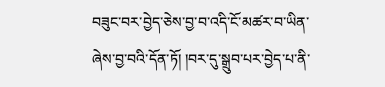བཟུང་བར་བྱེད་ཅེས་བྱ་བ་འདི་ངོ་མཚར་བ་ཡིན་ཞེས་བྱ་བའི་དོན་ཏོ། །བར་དུ་སྒྲུབ་པར་བྱེད་པ་ནི་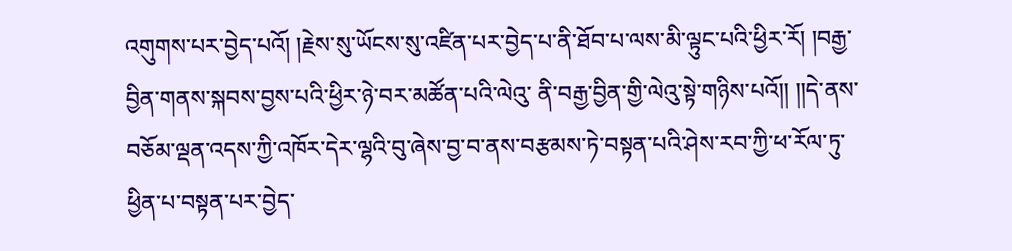འགུགས་པར་བྱེད་པའོ། །རྗེས་སུ་ཡོངས་སུ་འཛིན་པར་བྱེད་པ་ནི་ཐོབ་པ་ལས་མི་ལྟུང་པའི་ཕྱིར་རོ། །བརྒྱ་བྱིན་གནས་སྐབས་བྱས་པའི་ཕྱིར་ཉེ་བར་མཚོན་པའི་ལེའུ་ ནི་བརྒྱ་བྱིན་གྱི་ལེའུ་སྟེ་གཉིས་པའོ།། །།དེ་ནས་བཅོམ་ལྡན་འདས་ཀྱི་འཁོར་དེར་ལྷའི་བུ་ཞེས་བྱ་བ་ནས་བརྩམས་ཏེ་བསྟན་པའི་ཤེས་རབ་ཀྱི་ཕ་རོལ་ཏུ་ཕྱིན་པ་བསྟན་པར་བྱེད་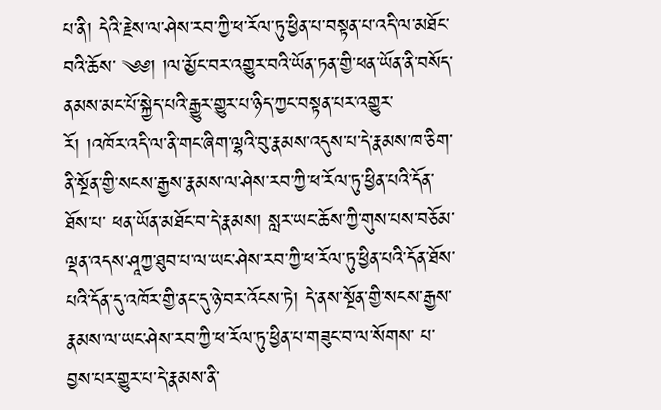པ་ནི། དེའི་རྗེས་ལ་ཤེས་རབ་ཀྱི་ཕ་རོལ་ཏུ་ཕྱིན་པ་བསྟན་པ་འདི་ལ་མཐོང་བའི་ཆོས་ ༄༅། །ལ་མྱོང་བར་འགྱུར་བའི་ཡོན་ཏན་གྱི་ཕན་ཡོན་ནི་བསོད་ནམས་མང་པོ་སྐྱེད་པའི་རྒྱུར་གྱུར་པ་ཉིད་ཀྱང་བསྟན་པར་འགྱུར་རོ། །འཁོར་འདི་ལ་ནི་གང་ཞིག་ལྷའི་བུ་རྣམས་འདུས་པ་དེ་རྣམས་ཁ་ཅིག་ནི་སྔོན་གྱི་སངས་རྒྱས་རྣམས་ལ་ཤེས་རབ་ཀྱི་ཕ་རོལ་ཏུ་ཕྱིན་པའི་དོན་ཐོས་པ་ ཕན་ཡོན་མཐོང་བ་དེ་རྣམས། སླར་ཡང་ཆོས་ཀྱི་གུས་པས་བཅོམ་ལྡན་འདས་ཤཱཀྱ་ཐུབ་པ་ལ་ཡང་ཤེས་རབ་ཀྱི་ཕ་རོལ་ཏུ་ཕྱིན་པའི་དོན་ཐོས་པའི་དོན་དུ་འཁོར་གྱི་ནང་དུ་ཉེ་བར་འོངས་ཏེ། དེ་ནས་སྔོན་གྱི་སངས་རྒྱས་རྣམས་ལ་ཡང་ཤེས་རབ་ཀྱི་ཕ་རོལ་ཏུ་ཕྱིན་པ་གཟུང་བ་ལ་སོགས་ པ་བྱས་པར་གྱུར་པ་དེ་རྣམས་ནི་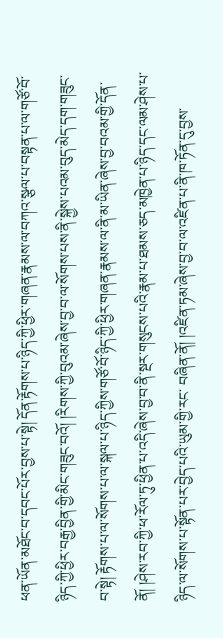ཕན་ཡོན་མཐོང་བ་དབང་པོར་བྱས་པ་སྟེ། དོན་རྟོགས་པ་ཉིད་ཀྱི་ཕྱིར་གཞན་རྣམས་ལ་བཀའ་སྩལ་པ་བསྟན་པ་ལ་གཙོ་བོ་ཉིད་ཀྱི་ཕྱིར་བརྒྱ་བྱིན་གྱི་མིང་གཟུང་བའོ། །རིགས་ཀྱི་བུའམ་ཞེས་བྱ་བ་ལ་སོགས་པས་ནི་སྐྱེས་པའམ་བུད་མེད་དག་གཟུང་བ་སྟེ། རྟོགས་པ་ལ་སོགས་པ་ལ་སྐལ་པ་ཉིད་ཀྱིས་གཙོ་བོ་ཉིད་ཀྱི་ཕྱིར་གཞན་རྣམས་ལ་ནི་མ་ཡིན་ཞེས་བྱ་བའམ་གྱི་དོན་ནོ། །ཤེས་རབ་ཀྱི་ཕ་རོལ་ཏུ་ཕྱིན་པ་འདི་ཞེས་བྱ་བ་ནི་སྔར་གསུངས་པའི་རྣམ་པ་ཐམས་ཅད་མཁྱེན་པ་ཉིད་དང་ལམ་ཤེས་པ་ཉིད་ལ་སོགས་པ་སྟོན་པར་བྱེད་པའི་ཡུམ་གྱི་རང་ བཞིན་ནོ། །འཛིན་ཏམ་ཞེས་བྱ་བ་ལ་འཛིན་པ་ནི་ཁ་ཏོན་དུ་བྱས་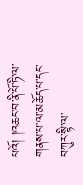པའོ། །འཆང་བ་ནི་པོ་ཏི་ལ་གནས་པ་ལ་མཆོད་པ་དང་བཀུར་སྟི་ལ་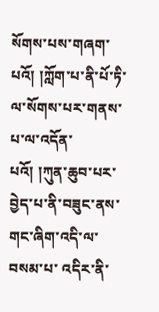སོགས་པས་གཞག་པའོ། །ཀློག་པ་ནི་པོ་ཏི་ལ་སོགས་པར་གནས་པ་ལ་འདོན་པའོ། །ཀུན་ཆུབ་པར་བྱེད་པ་ནི་བཟུང་ནས་གང་ཞིག་འདི་ལ་བསམ་པ་ འདིར་ནི་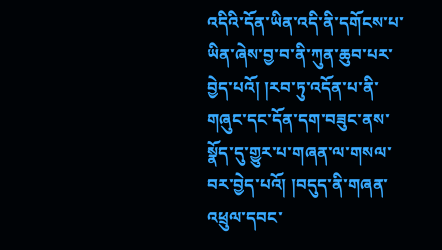འདིའི་དོན་ཡིན་འདི་ནི་དགོངས་པ་ཡིན་ཞེས་བྱ་བ་ནི་ཀུན་ཆུབ་པར་བྱེད་པའོ། །རབ་ཏུ་འདོན་པ་ནི་གཞུང་དང་དོན་དག་བཟུང་ནས་སྣོད་དུ་གྱུར་པ་གཞན་ལ་གསལ་བར་བྱེད་པའོ། །བདུད་ནི་གཞན་འཕྲུལ་དབང་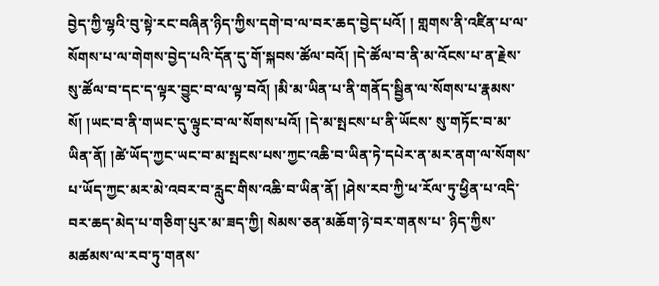བྱེད་ཀྱི་ལྷའི་བུ་སྟེ་རང་བཞིན་ཉིད་ཀྱིས་དགེ་བ་ལ་བར་ཆད་བྱེད་པའོ། ། གླགས་ནི་འཛིན་པ་ལ་སོགས་པ་ལ་གེགས་བྱེད་པའི་དོན་དུ་གོ་སྐབས་ཚོལ་བའོ། །དེ་ཚོལ་བ་ནི་མ་འོངས་པ་ན་རྗེས་སུ་ཚོལ་བ་དང་ད་ལྟར་བྱུང་བ་ལ་ལྟ་བའོ། །མི་མ་ཡིན་པ་ནི་གནོད་སྦྱིན་ལ་སོགས་པ་རྣམས་སོ། །ཡང་བ་ནི་གཡང་དུ་ལྟུང་བ་ལ་སོགས་པའོ། །དེ་མ་སྤངས་པ་ནི་ཡོངས་ སུ་གཏོང་བ་མ་ཡིན་ནོ། །ཚེ་ཡོད་ཀྱང་ཡང་བ་མ་སྤངས་པས་ཀྱང་འཆི་བ་ཡིན་ཏེ་དཔེར་ན་མར་ནག་ལ་སོགས་པ་ཡོད་ཀྱང་མར་མེ་འབར་བ་རླུང་གིས་འཆི་བ་ཡིན་ནོ། །ཤེས་རབ་ཀྱི་ཕ་རོལ་ཏུ་ཕྱིན་པ་འདི་བར་ཆད་མེད་པ་གཅིག་པུར་མ་ཟད་ཀྱི། སེམས་ཅན་མཆོག་ཉེ་བར་གནས་པ་ ཉིད་ཀྱིས་མཚམས་ལ་རབ་ཏུ་གནས་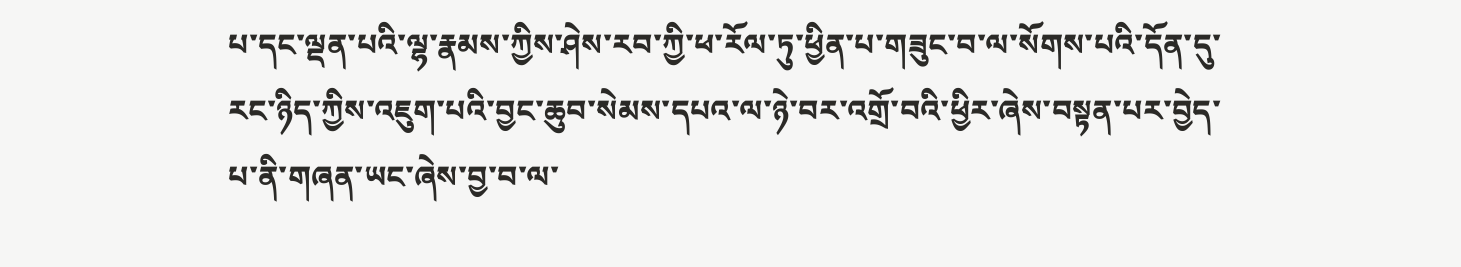པ་དང་ལྡན་པའི་ལྷ་རྣམས་ཀྱིས་ཤེས་རབ་ཀྱི་ཕ་རོལ་ཏུ་ཕྱིན་པ་གཟུང་བ་ལ་སོགས་པའི་དོན་དུ་རང་ཉིད་ཀྱིས་འཇུག་པའི་བྱང་ཆུབ་སེམས་དཔའ་ལ་ཉེ་བར་འགྲོ་བའི་ཕྱིར་ཞེས་བསྟན་པར་བྱེད་པ་ནི་གཞན་ཡང་ཞེས་བྱ་བ་ལ་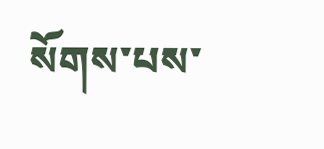སོགས་པས་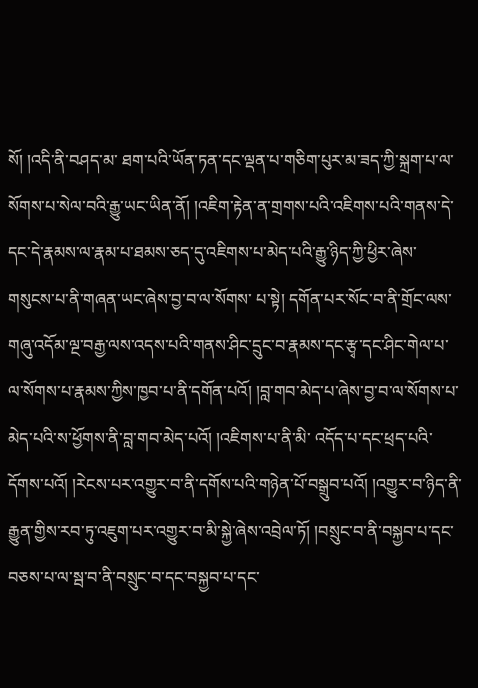སོ། །འདི་ནི་བཤད་མ་ ཐག་པའི་ཡོན་ཏན་དང་ལྡན་པ་གཅིག་པུར་མ་ཟད་ཀྱི་སྐྲག་པ་ལ་སོགས་པ་སེལ་བའི་རྒྱུ་ཡང་ཡིན་ནོ། །འཇིག་རྟེན་ན་གྲགས་པའི་འཇིགས་པའི་གནས་དེ་དང་དེ་རྣམས་ལ་རྣམ་པ་ཐམས་ཅད་དུ་འཇིགས་པ་མེད་པའི་རྒྱུ་ཉིད་ཀྱི་ཕྱིར་ཞེས་གསུངས་པ་ནི་གཞན་ཡང་ཞེས་བྱ་བ་ལ་སོགས་ པ་སྟེ། དགོན་པར་སོང་བ་ནི་གྲོང་ལས་གཞུ་འདོམ་ལྔ་བརྒྱ་ལས་འདས་པའི་གནས་ཤིང་དྲུང་བ་རྣམས་དང་རྩྭ་དང་ཤིང་གེལ་པ་ལ་སོགས་པ་རྣམས་ཀྱིས་ཁྱབ་པ་ནི་དགོན་པའོ། །བླ་གབ་མེད་པ་ཞེས་བྱ་བ་ལ་སོགས་པ་མེད་པའི་ས་ཕྱོགས་ནི་བླ་གབ་མེད་པའོ། །འཇིགས་པ་ནི་མི་ འདོད་པ་དང་ཕྲད་པའི་དོགས་པའོ། །རེངས་པར་འགྱུར་བ་ནི་དགོས་པའི་གཉེན་པོ་བསྒྲུབ་པའོ། །འགྱུར་བ་ཉིད་ནི་རྒྱུན་གྱིས་རབ་ཏུ་འཇུག་པར་འགྱུར་བ་མི་སྐྱེ་ཞེས་འབྲེལ་ཏོ། །བསྲུང་བ་ནི་བསྐྱབ་པ་དང་བཅས་པ་ལ་སྦ་བ་ནི་བསྲུང་བ་དང་བསྐྱབ་པ་དང་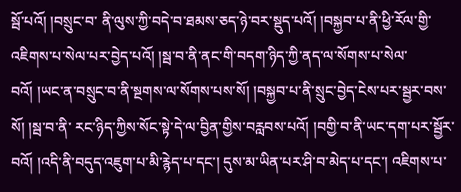སྦོ་པའོ། །བསྲུང་བ་ ནི་ལུས་ཀྱི་བདེ་བ་ཐམས་ཅད་ཉེ་བར་སྡུད་པའོ། །བསྐྱབ་པ་ནི་ཕྱི་རོལ་གྱི་འཇིགས་པ་སེལ་པར་བྱེད་པའོ། །སྦ་བ་ནི་ནང་གི་བདག་ཉིད་ཀྱི་ནད་ལ་སོགས་པ་སེལ་བའོ། །ཡང་ན་བསྲུང་བ་ནི་སྔགས་ལ་སོགས་པས་སོ། །བསྐྱབ་པ་ནི་སྲུང་བྱེད་ངེས་པར་སྦྱར་བས་སོ། །སྦ་བ་ནི་ རང་ཉིད་ཀྱིས་སོང་སྟེ་དེ་ལ་བྱིན་གྱིས་བརླབས་པའོ། །བགྱི་བ་ནི་ཡང་དག་པར་སྦྱོར་བའོ། །འདི་ནི་བདུད་འཇུག་པ་མི་རྙེད་པ་དང་། དུས་མ་ཡིན་པར་ཤི་བ་མེད་པ་དང་། འཇིགས་པ་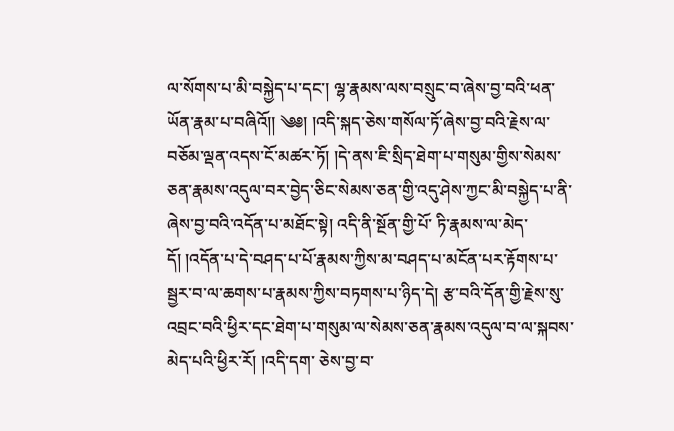ལ་སོགས་པ་མི་བསྐྱེད་པ་དང་། ལྷ་རྣམས་ལས་བསྲུང་བ་ཞེས་བྱ་བའི་ཕན་ཡོན་རྣམ་པ་བཞིའོ།། ༄༅། །འདི་སྐད་ཅེས་གསོལ་ཏོ་ཞེས་བྱ་བའི་རྗེས་ལ་བཅོམ་ལྡན་འདས་ངོ་མཚར་ཏོ། །དེ་ནས་ཇི་སྲིད་ཐེག་པ་གསུམ་གྱིས་སེམས་ཅན་རྣམས་འདུལ་བར་བྱེད་ཅིང་སེམས་ཅན་གྱི་འདུ་ཤེས་ཀྱང་མི་བསྐྱེད་པ་ནི་ཞེས་བྱ་བའི་འདོན་པ་མཐོང་སྟེ། འདི་ནི་སྔོན་གྱི་པོ་ ཏི་རྣམས་ལ་མེད་དོ། །འདོན་པ་དེ་བཤད་པ་པོ་རྣམས་ཀྱིས་མ་བཤད་པ་མངོན་པར་རྟོགས་པ་སྦྱར་བ་ལ་ཆགས་པ་རྣམས་ཀྱིས་བཏགས་པ་ཉིད་དེ། རྩ་བའི་དོན་གྱི་རྗེས་སུ་འབྲང་བའི་ཕྱིར་དང་ཐེག་པ་གསུམ་ལ་སེམས་ཅན་རྣམས་འདུལ་བ་ལ་སྐབས་མེད་པའི་ཕྱིར་རོ། །འདི་དག་ ཅེས་བྱ་བ་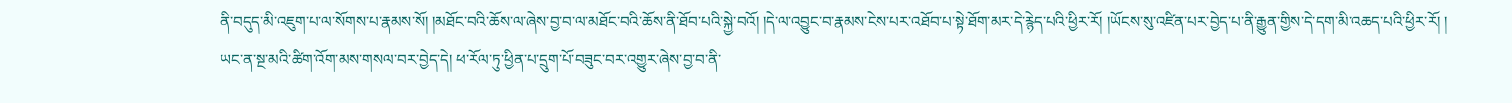ནི་བདུད་མི་འཇུག་པ་ལ་སོགས་པ་རྣམས་སོ། །མཐོང་བའི་ཆོས་ལ་ཞེས་བྱ་བ་ལ་མཐོང་བའི་ཆོས་ནི་ཐོབ་པའི་སྐྱེ་བའོ། །དེ་ལ་འབྱུང་བ་རྣམས་ངེས་པར་འཐོབ་པ་སྟེ་ཐོག་མར་དེ་རྙེད་པའི་ཕྱིར་རོ། །ཡོངས་སུ་འཛིན་པར་བྱེད་པ་ནི་རྒྱུན་གྱིས་དེ་དག་མི་འཆད་པའི་ཕྱིར་རོ། ། ཡང་ན་སྔ་མའི་ཚིག་འོག་མས་གསལ་བར་བྱེད་དེ། ཕ་རོལ་ཏུ་ཕྱིན་པ་དྲུག་པོ་བཟུང་བར་འགྱུར་ཞེས་བྱ་བ་ནི་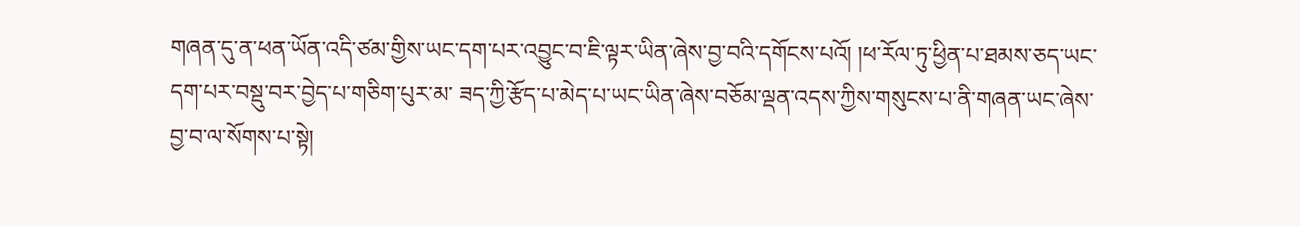གཞན་དུ་ན་ཕན་ཡོན་འདི་ཙམ་གྱིས་ཡང་དག་པར་འབྱུང་བ་ཇི་ལྟར་ཡིན་ཞེས་བྱ་བའི་དགོངས་པའོ། །ཕ་རོལ་ཏུ་ཕྱིན་པ་ཐམས་ཅད་ཡང་དག་པར་བསྡུ་བར་བྱེད་པ་གཅིག་པུར་མ་ ཟད་ཀྱི་རྩོད་པ་མེད་པ་ཡང་ཡིན་ཞེས་བཅོམ་ལྡན་འདས་ཀྱིས་གསུངས་པ་ནི་གཞན་ཡང་ཞེས་བྱ་བ་ལ་སོགས་པ་སྟེ།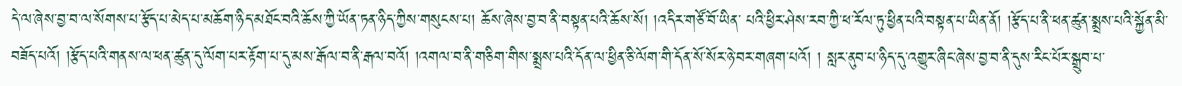དེ་ལ་ཞེས་བྱ་བ་ལ་སོགས་པ་རྩོད་པ་མེད་པ་མཆོག་ཉིད་མཐོང་བའི་ཆོས་ཀྱི་ཡོན་ཏན་ཉིད་ཀྱིས་གསུངས་པ། ཆོས་ཞེས་བྱ་བ་ནི་བསྟན་པའི་ཆོས་སོ། །འདིར་གཙོ་བོ་ཡིན་ པའི་ཕྱིར་ཤེས་རབ་ཀྱི་ཕ་རོལ་ཏུ་ཕྱིན་པའི་བསྟན་པ་ཡིན་ནོ། །རྩོད་པ་ནི་ཕན་ཚུན་སྨྲས་པའི་སྐྱོན་མི་བཟོད་པའོ། །རྩོད་པའི་གནས་ལ་ཕན་ཚུན་དུ་ལོག་པར་རྟོག་པ་དུ་མས་རྒོལ་བ་ནི་རྒལ་བའོ། །འགལ་བ་ནི་གཅིག་གིས་སྨྲས་པའི་དོན་ལ་ཕྱིན་ཅི་ལོག་གི་དོན་སོ་སོར་ཉེ་བར་གཞག་པའོ། ། སླར་ནུབ་པ་ཉིད་དུ་འགྱུར་ཞིང་ཞེས་བྱ་བ་ནི་དུས་རིང་པོར་སྒྲུབ་པ་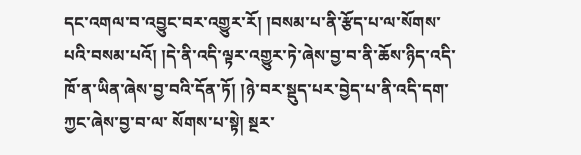དང་འགལ་བ་འབྱུང་བར་འགྱུར་རོ། །བསམ་པ་ནི་རྩོད་པ་ལ་སོགས་པའི་བསམ་པའོ། །དེ་ནི་འདི་ལྟར་འགྱུར་ཏེ་ཞེས་བྱ་བ་ནི་ཆོས་ཉིད་འདི་ཁོ་ན་ཡིན་ཞེས་བྱ་བའི་དོན་ཏོ། །ཉེ་བར་སྡུད་པར་བྱེད་པ་ནི་འདི་དག་ཀྱང་ཞེས་བྱ་བ་ལ་ སོགས་པ་སྟེ། སྔར་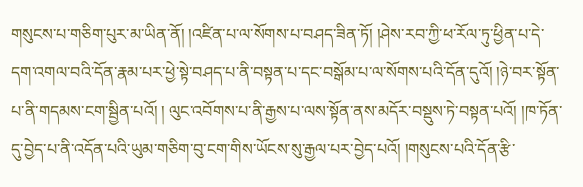གསུངས་པ་གཅིག་པུར་མ་ཡིན་ནོ། །འཛིན་པ་ལ་སོགས་པ་བཤད་ཟིན་ཏོ། །ཤེས་རབ་ཀྱི་ཕ་རོལ་ཏུ་ཕྱིན་པ་དེ་དག་འགལ་བའི་དོན་རྣམ་པར་ཕྱེ་སྟེ་བཤད་པ་ནི་བསྟན་པ་དང་བསྒོམ་པ་ལ་སོགས་པའི་དོན་དུའོ། །ཉེ་བར་སྟོན་པ་ནི་གདམས་ངག་སྦྱིན་པའོ། ། ལུང་འབོགས་པ་ནི་རྒྱས་པ་ལས་སྟོན་ནས་མདོར་བསྡུས་ཏེ་བསྟན་པའོ། །ཁ་ཏོན་དུ་བྱེད་པ་ནི་འདོན་པའི་ཡུམ་གཅིག་བུ་ངག་གིས་ཡོངས་སུ་རྒྱལ་པར་བྱེད་པའོ། །གསུངས་པའི་དོན་རྩི་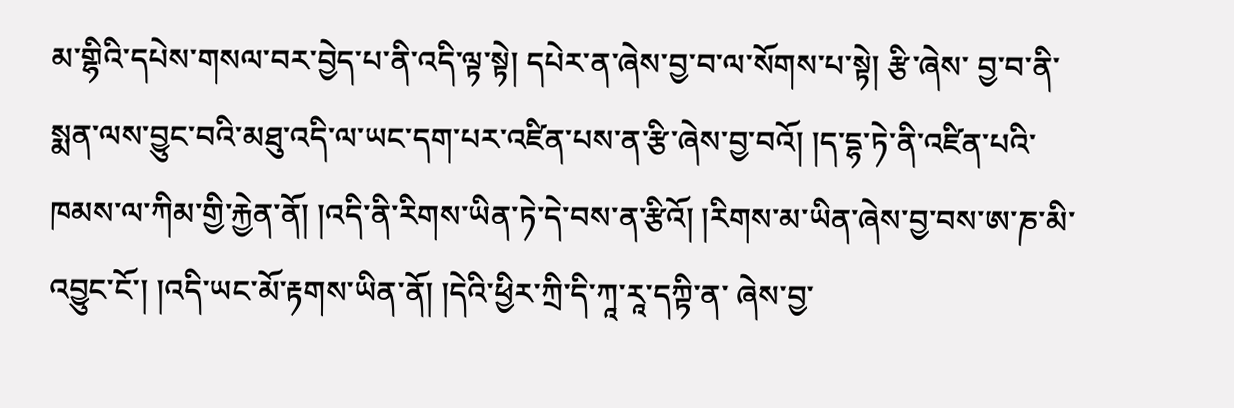མ་གྷིའི་དཔེས་གསལ་བར་བྱེད་པ་ནི་འདི་ལྟ་སྟེ། དཔེར་ན་ཞེས་བྱ་བ་ལ་སོགས་པ་སྟེ། རྩི་ཞེས་ བྱ་བ་ནི་སྨན་ལས་བྱུང་བའི་མཐུ་འདི་ལ་ཡང་དག་པར་འཛིན་པས་ན་རྩི་ཞེས་བྱ་བའོ། །ད་དྷ་ཏེ་ནི་འཛིན་པའི་ཁམས་ལ་ཀིམ་གྱི་རྐྱེན་ནོ། །འདི་ནི་རིགས་ཡིན་ཏེ་དེ་བས་ན་རྩིའོ། །རིགས་མ་ཡིན་ཞེས་བྱ་བས་ཨ་ཎ་མི་འབྱུང་ངོ་། །འདི་ཡང་མོ་རྟགས་ཡིན་ནོ། །དེའི་ཕྱིར་ཀྲི་དི་ཀཱ་རཱ་དཀྟི་ན་ ཞེས་བྱ་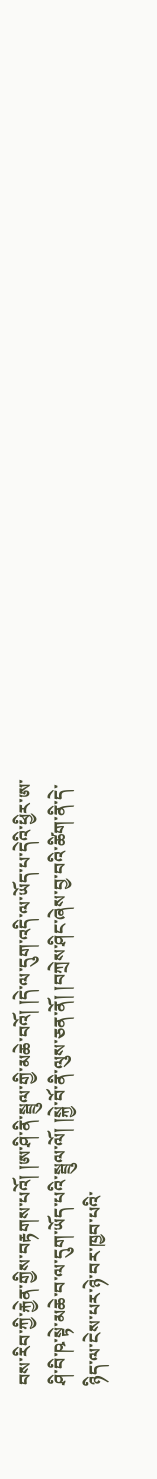བས་རིབ་ཀྱི་རྐྱེན་གྱིས་བརྟགས་པའོ། །ཨ་ཤི་ནི་སྦྲུལ་གྱི་མཆེ་བའོ། །དེ་ལ་དུག་འདི་ལ་ཡོད་པ་དེའི་ཕྱིར་ཨ་ཤི་བི་ཥ་སྟེ་མཆེ་བ་ལ་དུག་ཡོད་པའི་སྦྲུལ་ལོ། །སྐྱེ་བོ་ནི་ལུས་ཅན་ནོ། །བཀྲེས་ཤིང་ཞེས་བྱ་བའི་ཚིག་ནི་དེ་ཉིད་ལ་ངེས་པར་ཉེ་བར་ཁྱབ་པའི་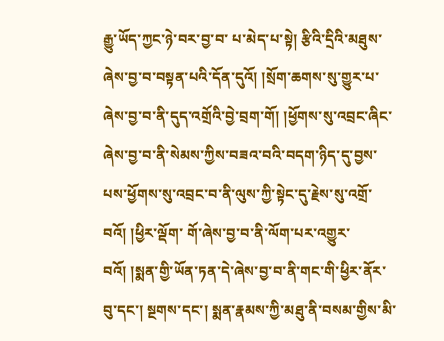རྒྱུ་ཡོད་ཀྱང་ཉེ་བར་བྱ་བ་ པ་མེད་པ་སྟེ། རྩིའི་དྲིའི་མཐུས་ཞེས་བྱ་བ་བསྟན་པའི་དོན་དུའོ། །སྲོག་ཆགས་སུ་གྱུར་པ་ཞེས་བྱ་བ་ནི་དུད་འགྲོའི་བྱེ་བྲག་གོ། །ཕྱོགས་སུ་འབྲང་ཞིང་ཞེས་བྱ་བ་ནི་སེམས་ཀྱིས་བཟའ་བའི་བདག་ཉིད་དུ་བྱས་པས་ཕྱོགས་སུ་འབྲང་བ་ནི་ལུས་ཀྱི་སྟེང་དུ་རྗེས་སུ་འགྲོ་བའོ། །ཕྱིར་ལྡོག་ གོ་ཞེས་བྱ་བ་ནི་ལོག་པར་འགྱུར་བའོ། །སྨན་གྱི་ཡོན་ཏན་དེ་ཞེས་བྱ་བ་ནི་གང་གི་ཕྱིར་ནོར་བུ་དང་། སྔགས་དང་། སྨན་རྣམས་ཀྱི་མཐུ་ནི་བསམ་གྱིས་མི་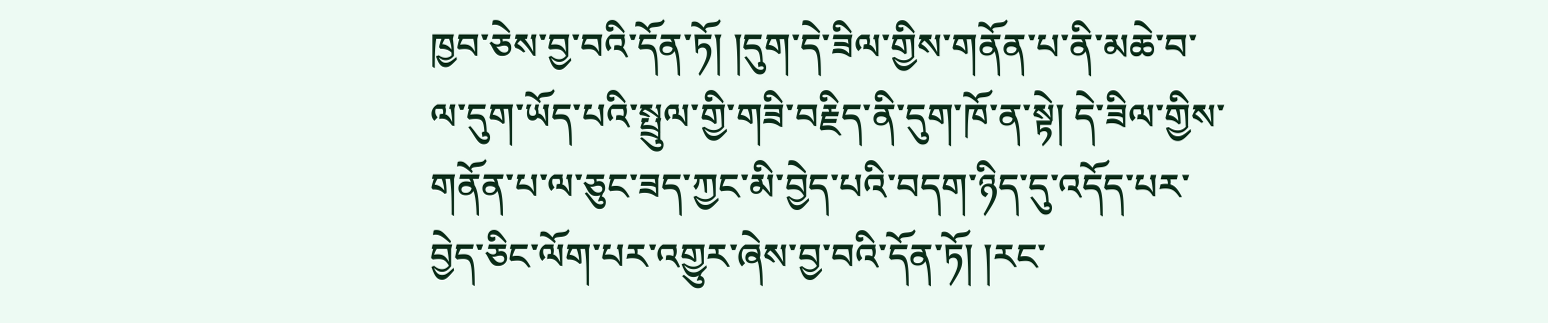ཁྱབ་ཅེས་བྱ་བའི་དོན་ཏོ། །དུག་དེ་ཟིལ་གྱིས་གནོན་པ་ནི་མཆེ་བ་ལ་དུག་ཡོད་པའི་སྤྲུལ་གྱི་གཟི་བརྗིད་ནི་དུག་ཁོ་ན་སྟེ། དེ་ཟིལ་གྱིས་གནོན་པ་ལ་ཅུང་ཟད་ཀྱང་མི་བྱེད་པའི་བདག་ཉིད་དུ་འདོད་པར་བྱེད་ཅིང་ལོག་པར་འགྱུར་ཞེས་བྱ་བའི་དོན་ཏོ། །རང་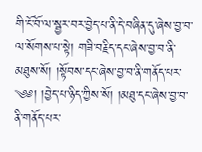གི་ངོ་བོ་ལ་སྦྱར་བར་བྱེད་པ་ནི་དེ་བཞིན་དུ་ཞེས་བྱ་བ་ལ་སོགས་པ་སྟེ། གཟི་བརྗིད་དང་ཞེས་བྱ་བ་ནི་མཐུས་སོ། །སྟོབས་དང་ཞེས་བྱ་བ་ནི་གནོད་པར་ ༄༅། །བྱེད་པ་ཉིད་ཀྱིས་སོ། །མཐུ་དང་ཞེས་བྱ་བ་ནི་གནོད་པར་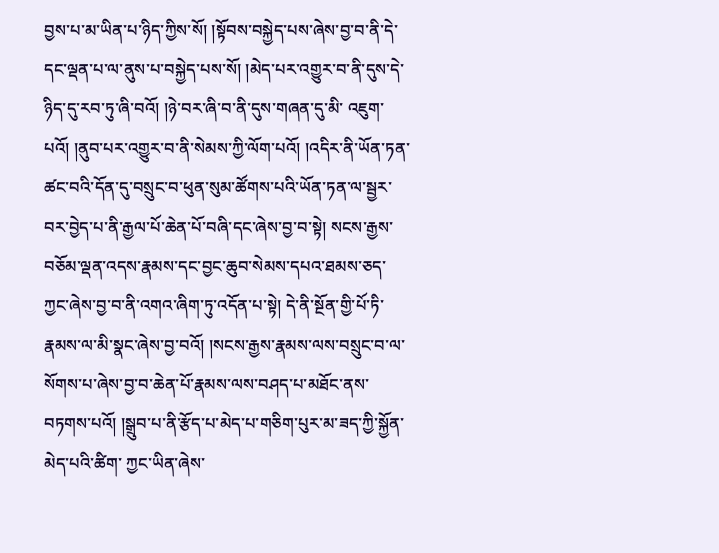བྱས་པ་མ་ཡིན་པ་ཉིད་ཀྱིས་སོ། །སྟོབས་བསྐྱེད་པས་ཞེས་བྱ་བ་ནི་དེ་དང་ལྡན་པ་ལ་ནུས་པ་བསྐྱེད་པས་སོ། །མེད་པར་འགྱུར་བ་ནི་དུས་དེ་ཉིད་དུ་རབ་ཏུ་ཞི་བའོ། །ཉེ་བར་ཞི་བ་ནི་དུས་གཞན་དུ་མི་ འཇུག་པའོ། །ནུབ་པར་འགྱུར་བ་ནི་སེམས་ཀྱི་ལོག་པའོ། །འདིར་ནི་ཡོན་ཏན་ཚང་བའི་དོན་དུ་བསྲུང་བ་ཕུན་སུམ་ཚོགས་པའི་ཡོན་ཏན་ལ་སྦྱར་བར་བྱེད་པ་ནི་རྒྱལ་པོ་ཆེན་པོ་བཞི་དང་ཞེས་བྱ་བ་སྟེ། སངས་རྒྱས་བཅོམ་ལྡན་འདས་རྣམས་དང་བྱང་ཆུབ་སེམས་དཔའ་ཐམས་ཅད་ ཀྱང་ཞེས་བྱ་བ་ནི་འགའ་ཞིག་ཏུ་འདོན་པ་སྟེ། དེ་ནི་སྔོན་གྱི་པོ་ཏི་རྣམས་ལ་མི་སྣང་ཞེས་བྱ་བའོ། །སངས་རྒྱས་རྣམས་ལས་བསྲུང་བ་ལ་སོགས་པ་ཞེས་བྱ་བ་ཆེན་པོ་རྣམས་ལས་བཤད་པ་མཐོང་ནས་བཏགས་པའོ། །སྒྲུབ་པ་ནི་རྩོད་པ་མེད་པ་གཅིག་པུར་མ་ཟད་ཀྱི་སྐྱོན་མེད་པའི་ཚིག་ ཀྱང་ཡིན་ཞེས་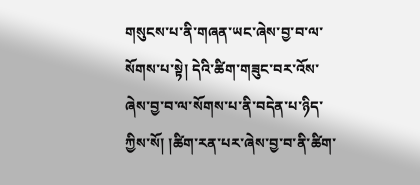གསུངས་པ་ནི་གཞན་ཡང་ཞེས་བྱ་བ་ལ་སོགས་པ་སྟེ། དེའི་ཚིག་གཟུང་བར་འོས་ཞེས་བྱ་བ་ལ་སོགས་པ་ནི་བདེན་པ་ཉིད་ཀྱིས་སོ། །ཚིག་རན་པར་ཞེས་བྱ་བ་ནི་ཚིག་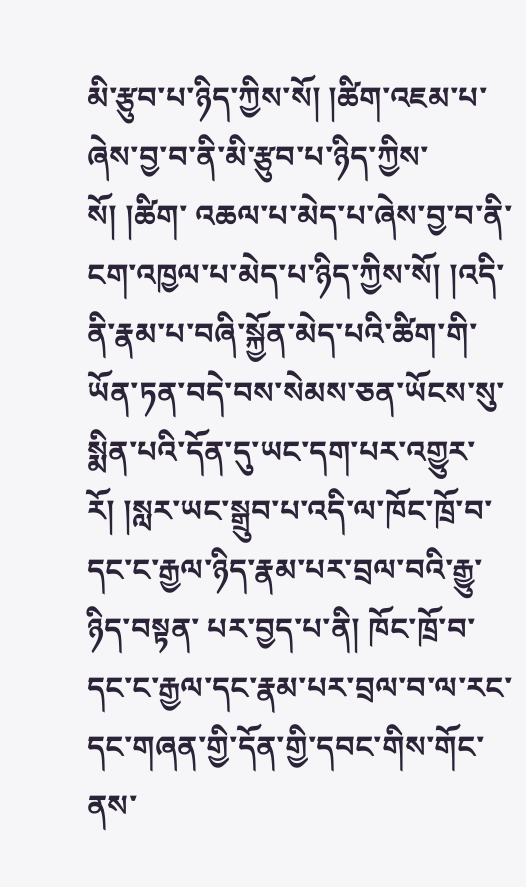མི་རྩུབ་པ་ཉིད་ཀྱིས་སོ། །ཚིག་འཇམ་པ་ཞེས་བྱ་བ་ནི་མི་རྩུབ་པ་ཉིད་ཀྱིས་སོ། །ཚིག་ འཆལ་པ་མེད་པ་ཞེས་བྱ་བ་ནི་ངག་འཁྱལ་པ་མེད་པ་ཉིད་ཀྱིས་སོ། །འདི་ནི་རྣམ་པ་བཞི་སྐྱོན་མེད་པའི་ཚིག་གི་ཡོན་ཏན་བདེ་བས་སེམས་ཅན་ཡོངས་སུ་སྨིན་པའི་དོན་དུ་ཡང་དག་པར་འགྱུར་རོ། །སླར་ཡང་སྒྲུབ་པ་འདི་ལ་ཁོང་ཁྲོ་བ་དང་ང་རྒྱལ་ཉིད་རྣམ་པར་བྲལ་བའི་རྒྱུ་ཉིད་བསྟན་ པར་བྱད་པ་ནི། ཁོང་ཁྲོ་བ་དང་ང་རྒྱལ་དང་རྣམ་པར་བྲལ་བ་ལ་རང་དང་གཞན་གྱི་དོན་གྱི་དབང་གིས་གོང་ནས་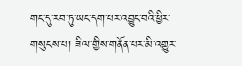གང་དུ་རབ་ཏུ་ཡང་དག་པར་འབྱུང་བའི་ཕྱིར་གསུངས་པ། ཟིལ་གྱིས་གནོན་པར་མི་འགྱུར་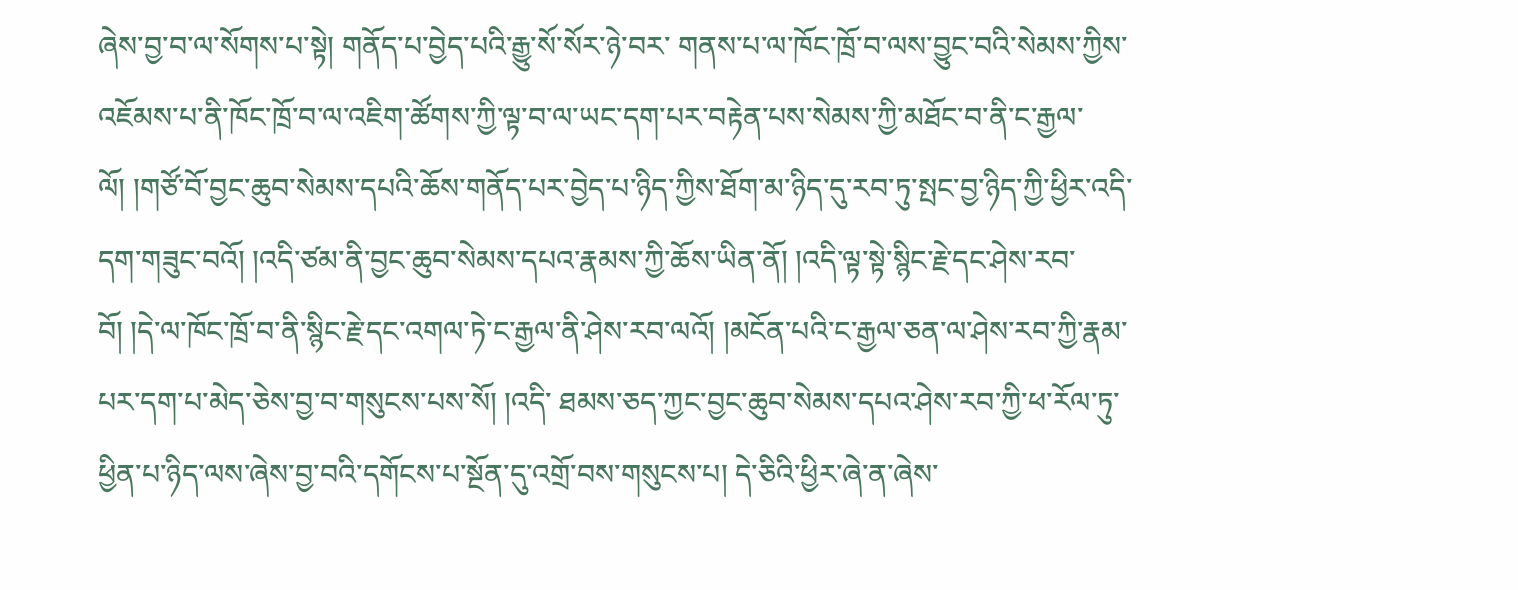ཞེས་བྱ་བ་ལ་སོགས་པ་སྟེ། གནོད་པ་བྱེད་པའི་རྒྱུ་སོ་སོར་ཉེ་བར་ གནས་པ་ལ་ཁོང་ཁྲོ་བ་ལས་བྱུང་བའི་སེམས་ཀྱིས་འཇོམས་པ་ནི་ཁོང་ཁྲོ་བ་ལ་འཇིག་ཚོགས་ཀྱི་ལྟ་བ་ལ་ཡང་དག་པར་བརྟེན་པས་སེམས་ཀྱི་མཐོང་བ་ནི་ང་རྒྱལ་ལོ། །གཙོ་བོ་བྱང་ཆུབ་སེམས་དཔའི་ཆོས་གནོད་པར་བྱེད་པ་ཉིད་ཀྱིས་ཐོག་མ་ཉིད་དུ་རབ་ཏུ་སྤང་བྱ་ཉིད་ཀྱི་ཕྱིར་འདི་ དག་གཟུང་བའོ། །འདི་ཙམ་ནི་བྱང་ཆུབ་སེམས་དཔའ་རྣམས་ཀྱི་ཆོས་ཡིན་ནོ། །འདི་ལྟ་སྟེ་སྙིང་རྗེ་དང་ཤེས་རབ་བོ། །དེ་ལ་ཁོང་ཁྲོ་བ་ནི་སྙིང་རྗེ་དང་འགལ་ཏེ་ང་རྒྱལ་ནི་ཤེས་རབ་ལའོ། །མངོན་པའི་ང་རྒྱལ་ཅན་ལ་ཤེས་རབ་ཀྱི་རྣམ་པར་དག་པ་མེད་ཅེས་བྱ་བ་གསུངས་པས་སོ། །འདི་ ཐམས་ཅད་ཀྱང་བྱང་ཆུབ་སེམས་དཔའ་ཤེས་རབ་ཀྱི་ཕ་རོལ་ཏུ་ཕྱིན་པ་ཉིད་ལས་ཞེས་བྱ་བའི་དགོངས་པ་སྔོན་དུ་འགྲོ་བས་གསུངས་པ། དེ་ཅིའི་ཕྱིར་ཞེ་ན་ཞེས་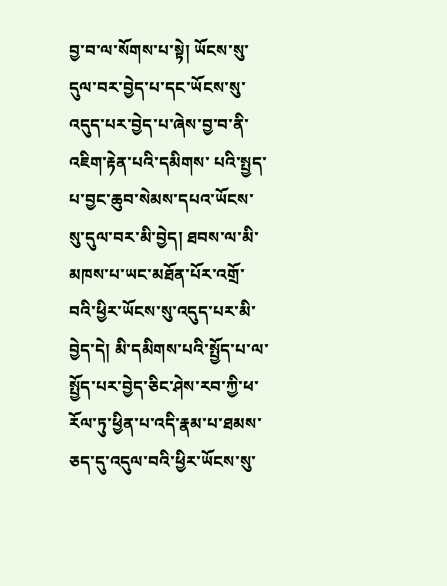བྱ་བ་ལ་སོགས་པ་སྟེ། ཡོངས་སུ་དུལ་བར་བྱེད་པ་དང་ཡོངས་སུ་འདུད་པར་བྱེད་པ་ཞེས་བྱ་བ་ནི་འཇིག་རྟེན་པའི་དམིགས་ པའི་སྤྱད་པ་བྱང་ཆུབ་སེམས་དཔའ་ཡོངས་སུ་དུལ་བར་མི་བྱེད། ཐབས་ལ་མི་མཁས་པ་ཡང་མཐོན་པོར་འགྲོ་བའི་ཕྱིར་ཡོངས་སུ་འདུད་པར་མི་བྱེད་དེ། མི་དམིགས་པའི་སྤྱོད་པ་ལ་སྤྱོད་པར་བྱེད་ཅིང་ཤེས་རབ་ཀྱི་ཕ་རོལ་ཏུ་ཕྱིན་པ་འདི་རྣམ་པ་ཐམས་ཅད་དུ་འདུལ་བའི་ཕྱིར་ཡོངས་སུ་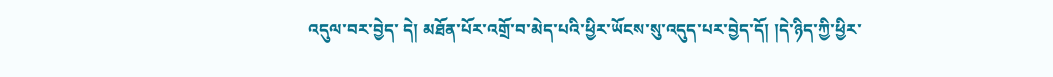འདུལ་བར་བྱེད་ དེ། མཐོན་པོར་འགྲོ་བ་མེད་པའི་ཕྱིར་ཡོངས་སུ་འདུད་པར་བྱེད་དོ། །དེ་ཉིད་ཀྱི་ཕྱིར་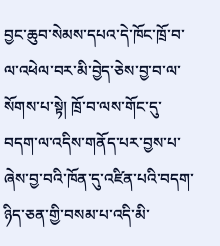བྱང་ཆུབ་སེམས་དཔའ་དེ་ཁོང་ཁྲོ་བ་ལ་འཕེལ་བར་མི་བྱེད་ཅེས་བྱ་བ་ལ་སོགས་པ་སྟེ། ཁྲོ་བ་ལས་གོང་དུ་བདག་ལ་འདིས་གནོད་པར་བྱས་པ་ཞེས་བྱ་བའི་ཁོན་དུ་འཛིན་པའི་བདག་ཉིད་ཅན་གྱི་བསམ་པ་འདི་མི་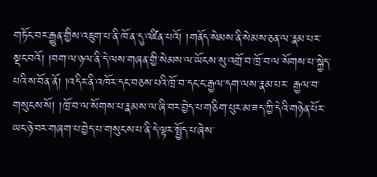གཏོང་བར་རྒྱུན་གྱིས་འཇུག་པ་ནི་ཁོ་ན་དུ་འཛིན་པའོ། །གནོད་སེམས་ནི་སེམས་ཅན་ལ་རྣམ་པར་སྡང་བའོ། །བག་ལ་ཉལ་ནི་དེ་ལས་གཞན་གྱི་སེམས་ལ་ཡོངས་སུ་འགྲོ་བ་ཁྲོ་བ་ལ་སོགས་པ་སྐྱེད་པའི་ས་བོན་ནོ། །འདིར་ནི་འཁོར་དང་བཅས་པའི་ཁྲོ་བ་དང་ང་རྒྱལ་དག་ལས་རྣམ་པར་ རྒྱལ་བ་གསུངས་སོ། །ཁྲོ་བ་ལ་སོགས་པ་རྣམས་ལ་ཞི་བར་བྱེད་པ་གཅིག་པུར་མ་ཟད་ཀྱི་དེའི་གཉེན་པོར་ཡང་ཉེ་བར་གཞག་པ་བྱེད་པ་གསུངས་པ་ནི་དེ་ལྟར་སྤྱོད་པ་ཞེས་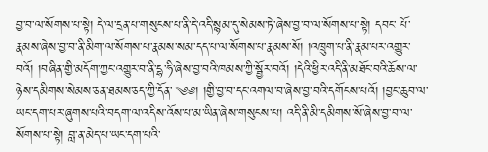བྱ་བ་ལ་སོགས་པ་སྟེ། དེ་ལ་དྲན་པ་གསུངས་པ་ནི་དེ་འདི་སྙམ་དུ་སེམས་ཏེ་ཞེས་བྱ་བ་ལ་སོགས་པ་སྟེ། དབང་ པོ་རྣམས་ཞེས་བྱ་བ་ནི་མིག་ལ་སོགས་པ་རྣམས་སམ་དད་པ་ལ་སོགས་པ་རྣམས་སོ། །འཁྲུག་པ་ནི་རྣམ་པར་འགྱུར་བའོ། །བཞིན་གྱི་མདོག་ཀྱང་འགྱུར་བ་ནི་དྷ་ཧི་ཞེས་བྱ་བའི་ཁམས་ཀྱི་སྦྱོར་བའོ། །དེའི་ཕྱིར་འདི་ནི་མཐོང་བའི་ཆོས་ལ་ཉེས་དམིགས་སེམས་ཅན་ཐམས་ཅད་ཀྱི་དོན་ ༄༅། །གྱི་བྱ་བ་དང་འགལ་བ་ཞེས་བྱ་བའི་དགོངས་པའོ། །བྱང་ཆུབ་ལ་ཡང་དག་པར་ཞུགས་པའི་བདག་ལ་འདིས་འོས་པ་མ་ཡིན་ཞེས་གསུངས་པ། འདི་ནི་མི་དམིགས་སོ་ཞེས་བྱ་བ་ལ་སོགས་པ་སྟེ། བླ་ན་མེད་པ་ཡང་དག་པའི་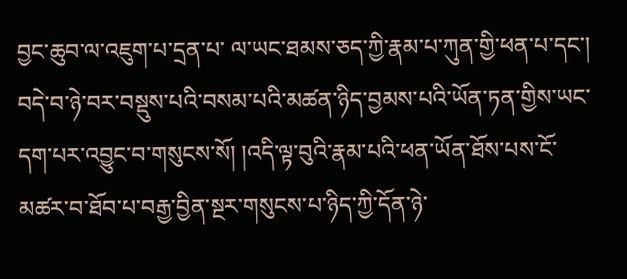བྱང་ཆུབ་ལ་འཇུག་པ་དྲན་པ་ ལ་ཡང་ཐམས་ཅད་ཀྱི་རྣམ་པ་ཀུན་གྱི་ཕན་པ་དང་། བདེ་བ་ཉེ་བར་བསྡུས་པའི་བསམ་པའི་མཚན་ཉིད་བྱམས་པའི་ཡོན་ཏན་གྱིས་ཡང་དག་པར་འབྱུང་བ་གསུངས་སོ། །འདི་ལྟ་བུའི་རྣམ་པའི་ཕན་ཡོན་ཐོས་པས་ངོ་མཚར་བ་ཐོབ་པ་བརྒྱ་བྱིན་སྔར་གསུངས་པ་ཉིད་ཀྱི་དོན་ཉེ་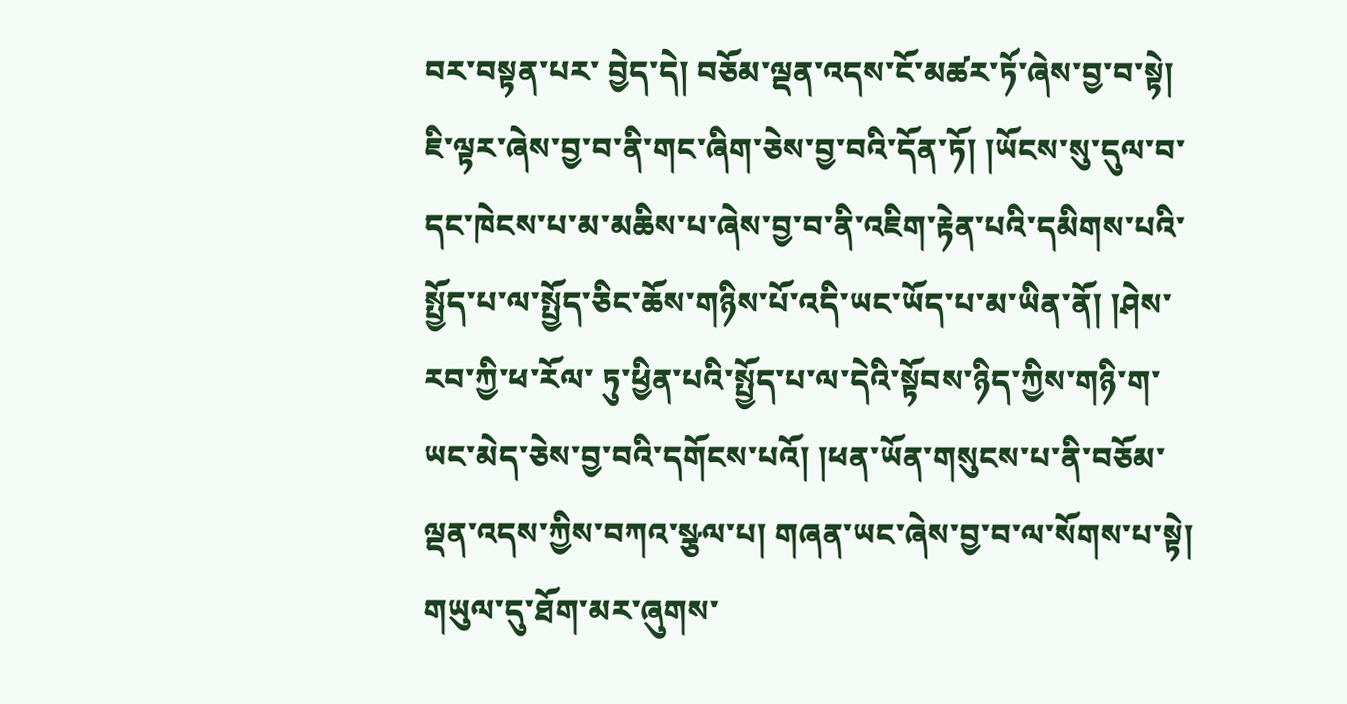བར་བསྟན་པར་ བྱེད་དེ། བཅོམ་ལྡན་འདས་ངོ་མཚར་ཏོ་ཞེས་བྱ་བ་སྟེ། ཇི་ལྟར་ཞེས་བྱ་བ་ནི་གང་ཞིག་ཅེས་བྱ་བའི་དོན་ཏོ། །ཡོངས་སུ་དུལ་བ་དང་ཁེངས་པ་མ་མཆིས་པ་ཞེས་བྱ་བ་ནི་འཇིག་རྟེན་པའི་དམིགས་པའི་སྤྱོད་པ་ལ་སྤྱོད་ཅིང་ཆོས་གཉིས་པོ་འདི་ཡང་ཡོད་པ་མ་ཡིན་ནོ། །ཤེས་རབ་ཀྱི་ཕ་རོལ་ ཏུ་ཕྱིན་པའི་སྤྱོད་པ་ལ་དེའི་སྟོབས་ཉིད་ཀྱིས་གཉི་ག་ཡང་མེད་ཅེས་བྱ་བའི་དགོངས་པའོ། །ཕན་ཡོན་གསུངས་པ་ནི་བཅོམ་ལྡན་འདས་ཀྱིས་བཀའ་སྩལ་པ། གཞན་ཡང་ཞེས་བྱ་བ་ལ་སོགས་པ་སྟེ། གཡུལ་དུ་ཐོག་མར་ཞུགས་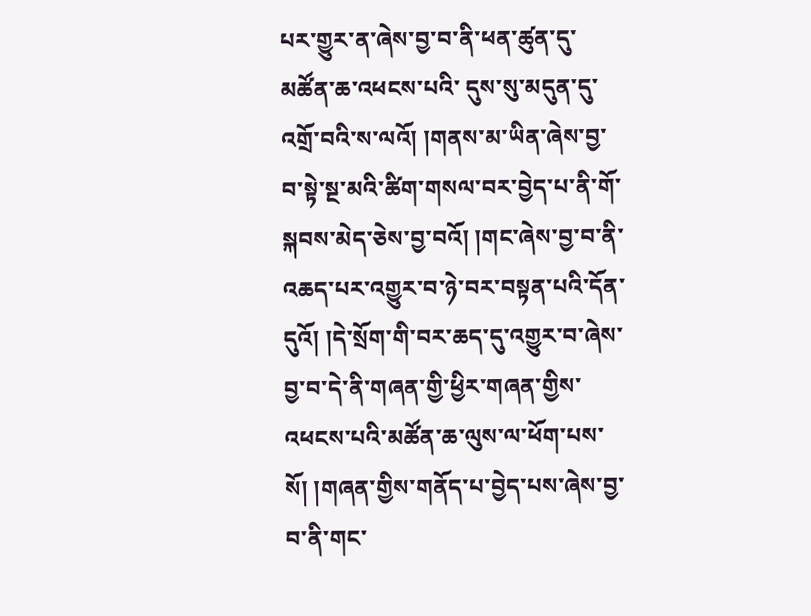པར་གྱུར་ན་ཞེས་བྱ་བ་ནི་ཕན་ཚུན་དུ་མཚོན་ཆ་འཕངས་པའི་ དུས་སུ་མདུན་དུ་འགྲོ་བའི་ས་ལའོ། །གནས་མ་ཡིན་ཞེས་བྱ་བ་སྟེ་སྔ་མའི་ཚིག་གསལ་བར་བྱེད་པ་ནི་གོ་སྐབས་མེད་ཅེས་བྱ་བའོ། །གང་ཞེས་བྱ་བ་ནི་འཆད་པར་འགྱུར་བ་ཉེ་བར་བསྟན་པའི་དོན་དུའོ། །དེ་སྲོག་གི་བར་ཆད་དུ་འགྱུར་བ་ཞེས་བྱ་བ་དེ་ནི་གཞན་གྱི་ཕྱིར་གཞན་གྱིས་ འཕངས་པའི་མཚོན་ཆ་ལུས་ལ་ཕོག་པས་སོ། །གཞན་གྱིས་གནོད་པ་བྱེད་པས་ཞེས་བྱ་བ་ནི་གང་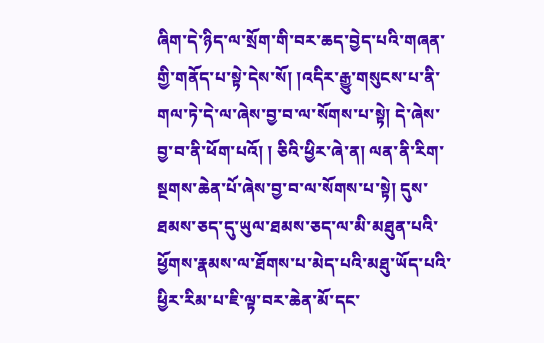ཞིག་དེ་ཉིད་ལ་སྲོག་གི་བར་ཆད་བྱེད་པའི་གཞན་གྱི་གནོད་པ་སྟེ་དེས་སོ། །འདིར་རྒྱུ་གསུངས་པ་ནི་གལ་ཏེ་དེ་ལ་ཞེས་བྱ་བ་ལ་སོགས་པ་སྟེ། དེ་ཞེས་བྱ་བ་ནི་ཕོག་པའོ། ། ཅིའི་ཕྱིར་ཞེ་ན། ལན་ནི་རིག་སྔགས་ཆེན་པོ་ཞེས་བྱ་བ་ལ་སོགས་པ་སྟེ། དུས་ཐམས་ཅད་དུ་ཡུལ་ཐམས་ཅད་ལ་མི་མཐུན་པའི་ཕྱོགས་རྣམས་ལ་ཐོགས་པ་མེད་པའི་མཐུ་ཡོད་པའི་ཕྱིར་རིམ་པ་ཇི་ལྟ་བར་ཆེན་མོ་དང་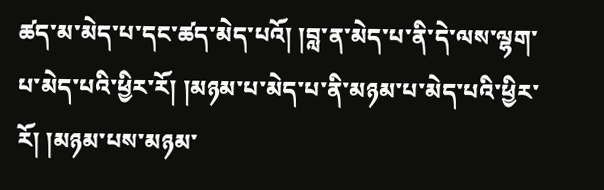ཚད་མ་མེད་པ་དང་ཚད་མེད་པའོ། །བླ་ན་མེད་པ་ནི་དེ་ལས་ལྷག་ པ་མེད་པའི་ཕྱིར་རོ། །མཉམ་པ་མེད་པ་ནི་མཉམ་པ་མེད་པའི་ཕྱིར་རོ། །མཉམ་པས་མཉམ་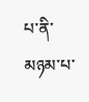པ་ནི་མཉམ་པ་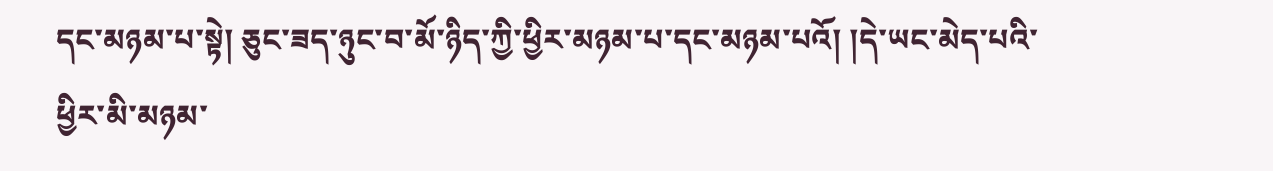དང་མཉམ་པ་སྟེ། ཅུང་ཟད་ཉུང་བ་མོ་ཉིད་ཀྱི་ཕྱིར་མཉམ་པ་དང་མཉམ་པའོ། །དེ་ཡང་མེད་པའི་ཕྱིར་མི་མཉམ་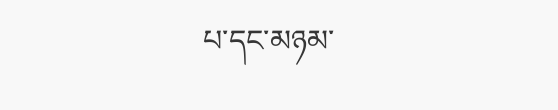པ་དང་མཉམ་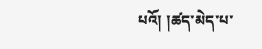པའོ། །ཚད་མེད་པ་